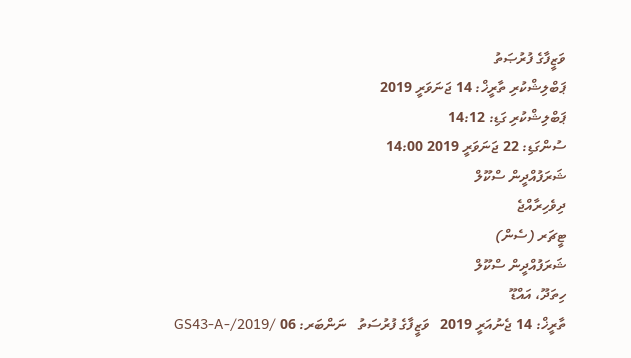ވަޒީފާގެ ފުރުޞަތު
ޕަބްލިޝްކުރި ތާރީޚް: 14 ޖަނަވަރީ 2019
ޕަބްލިޝްކުރި ގަޑި: 14:12
ސުންގަޑި: 22 ޖަނަވަރީ 2019 14:00
ޝަރަފުއްދީން ސްކޫލް
ދިވެހިރާއްޖެ
ޓީޗަރ (ސެން)
ޝަރަފުއްދީން ސްކޫލް
ހިތަދޫ، އައްޑޫ
ތާރީޚް: 14 ޖެނުއަރީ 2019   ވަޒީފާގެ ފުރުސަތު   ނަންބަރ: 06 /2019/-GS43-A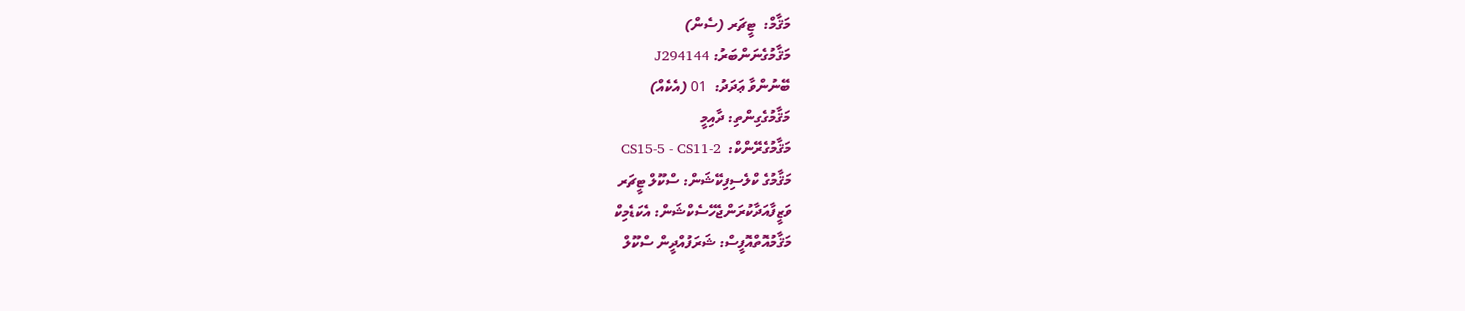މަޤާމް:  ޓީޗަރ (ސެން)
މަޤާމުގެނަންބަރު: J294144
ބޭނުންވާ ޢަދަދު:  01 (އެކެއް)
މަޤާމުގެގިންތި: ދާއިމީ
މަޤާމުގެރޭންކް:  CS15-5 - CS11-2
މަޤާމުގެ ކްލެސިފިކޭޝަން: ސްކޫލް ޓީޗަރ
ވަޒީފާއަދާކުރަންޖެހޭސެކްޝަން: އެކަޑެމިކް
މަޤާމުއޮތްއޮފީސް: ޝަރަފުއްދީން ސްކޫލް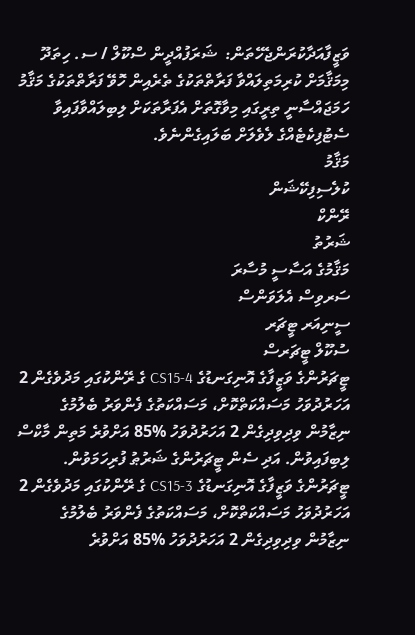ވަޒީފާއަދާކުރަންޖެހޭތަން:  ޝަރަފުއްދީން ސްކޫލް / ސ. ހިތަދޫ
މިމަޤާމަށް ކުރިމަތިލައްވާ ފަރާތްތަކުގެ ތެރެއިން ހޮވޭ ފަރާތްތަކުގެ މަޤާމު ހަމަޖައްސާނީ ތިރީގައި މިވާގޮތަށް އެފަރާތަކަށް ލިބިލައްވާފައިވާ ސެޓުފިކެޓެއްގެ ލެވެލަށް ބަލައިގެންނެވެ.
މަޤާމު
ކުލެސިފިކޭޝަން
ރޭންކް
ޝަރުތު
މަޤާމުގެ އަސާސީ މުސާރަ
ސަރވިސް އެލަވަންސް
ސީނިއަރ ޓީޗަރ
ސުކޫލް ޓީޗަރސް
ޓީޗަރުންގެ ވަޒީފާގެ އޮނިގަނޑުގެ CS15-4 ގެ ރޭންކުގައި މަދުވެގެން 2 އަހަރުދުވަހު މަސައްކަތްކޮށް، މަސައްކަތުގެ ފެންވަރު ބެލުމުގެ ނިޒާމުން ވިދިވިދިގެން 2 އަހަރުދުވަހު %85 އަށްވުރެ މަތިން މާކްސް ލިބިފައިވުން. އަދި ސެން ޓީޗަރުންގެ ޝަރުޠު ފުރިހަމަވުން.
ޓީޗަރުންގެ ވަޒީފާގެ އޮނިގަނޑުގެ CS15-3 ގެ ރޭންކުގައި މަދުވެގެން 2 އަހަރުދުވަހު މަސައްކަތްކޮށް، މަސައްކަތުގެ ފެންވަރު ބެލުމުގެ ނިޒާމުން ވިދިވިދިގެން 2 އަހަރުދުވަހު %85 އަށްވުރެ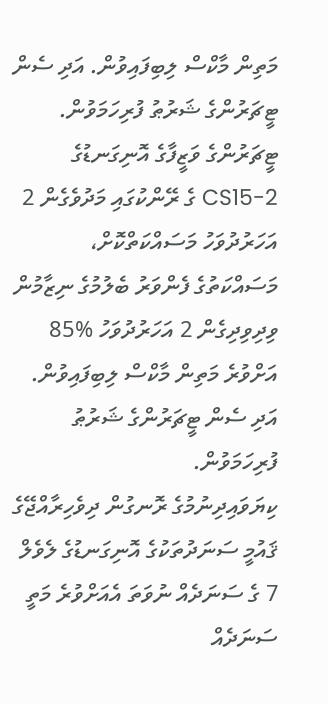މަތިން މާކްސް ލިބިފައިވުން. އަދި ސެން ޓީޗަރުންގެ ޝަރުޠު ފުރިހަމަވުން.
ޓީޗަރުންގެ ވަޒީފާގެ އޮނިގަނޑުގެ CS15-2 ގެ ރޭންކުގައި މަދުވެގެން 2 އަހަރުދުވަހު މަސައްކަތްކޮށް، މަސައްކަތުގެ ފެންވަރު ބެލުމުގެ ނިޒާމުން ވިދިވިދިގެން 2 އަހަރުދުވަހު %85 އަށްވުރެ މަތިން މާކްސް ލިބިފައިވުން. އަދި ސެން ޓީޗަރުންގެ ޝަރުޠު ފުރިހަމަވުން.
ކިޔަވައިދިނުމުގެ ރޮނގުން ދިވެހިރާއްޖޭގެ ޤައުމީ ސަނަދުތަކުގެ އޮނިގަނޑުގެ ލެވެލް 7 ގެ ސަނަދެއް ނުވަތަ އެއަށްވުރެ މަތީ ސަނަދެއް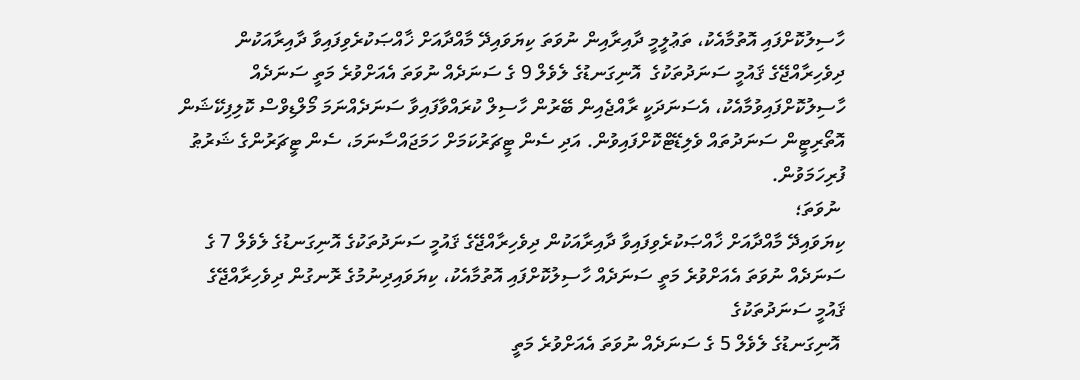ހާސިލުކޮށްފައި އޮތުމާއެކު، ތަޢުލީމީ ދާއިރާއިން ނުވަތަ ކިޔަވައިދޭ މާއްދާއަށް ޚާއްޞަކުރެވިފައިވާ ދާއިރާއަކުން ދިވެހިރާއްޖޭގެ ޤައުމީ ސަނަދުތަކުގެ  އޮނިގަނޑުގެ ލެވެލް 9 ގެ ސަނަދެއް ނުވަތަ އެއަށްވުރެ މަތީ ސަނަދެއް ހާސިލުކޮށްފައިވުމާއެކު، އެސަނަދަކީ ރާއްޖެއިން ބޭރުން ހާސިލް ކުރައްވާފައިވާ ސަނަދެއްނަމަ މޯލްޑިވްސް ކޮލިފިކޭޝަން އޮތޯރިޓީން ސަނަދުތައް ވެލިޑޭޓްކޮށްފައިވުން. އަދި ސެން ޓީޗަރުކަމަށް ހަމަޖައްސާނަމަ، ސެން ޓީޗަރުންގެ ޝަރުޠު ފުރިހަމަވުން.
 ނުވަތަ؛
ކިޔަވައިދޭ މާއްދާއަށް ޚާއްޞަކުރެވިފައިވާ ދާއިރާއަކުން ދިވެހިރާއްޖޭގެ ޤައުމީ ސަނަދުތަކުގެ އޮނިގަނޑުގެ ލެވެލް 7 ގެ ސަނަދެއް ނުވަތަ އެއަށްވުރެ މަތީ ސަނަދެއް ހާސިލުކޮށްފައި އޮތުމާއެކު، ކިޔަވައިދިނުމުގެ ރޮނގުން ދިވެހިރާއްޖޭގެ ޤައުމީ ސަނަދުތަކުގެ
 އޮނިގަނޑުގެ ލެވެލް 5 ގެ ސަނަދެއް ނުވަތަ އެއަށްވުރެ މަތީ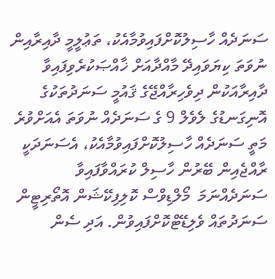ސަނަދެއް ހާސިލުކޮށްފައިވުމާއެކު، ތަޢުލީމީ ދާއިރާއިން ނުވަތަ ކިޔަވައިދޭ މާއްދާއަށް ޚާއްޞަކުރެވިފައިވާ ދާއިރާއަކުން ދިވެހިރާއްޖޭގެ ޤައުމީ ސަނަދުތަކުގެ
އޮނިގަނޑުގެ ލެވެލް 9 ގެ ސަނަދެއް ނުވަތަ އެއަށްވުރެ މަތީ ސަނަދެއް ހާސިލުކޮށްފައިވުމާއެކު، އެސަނަދަކީ ރާއްޖެއިން ބޭރުން ހާސިލް ކުރައްވާފައިވާ ސަނަދެއްނަމަ  މޯލްޑިވްސް ކޮލިފިކޭޝަން އޮތޯރިޓީން ސަނަދުތައް ވެލިޑޭޓްކޮށްފައިވުން. އަދި ސެން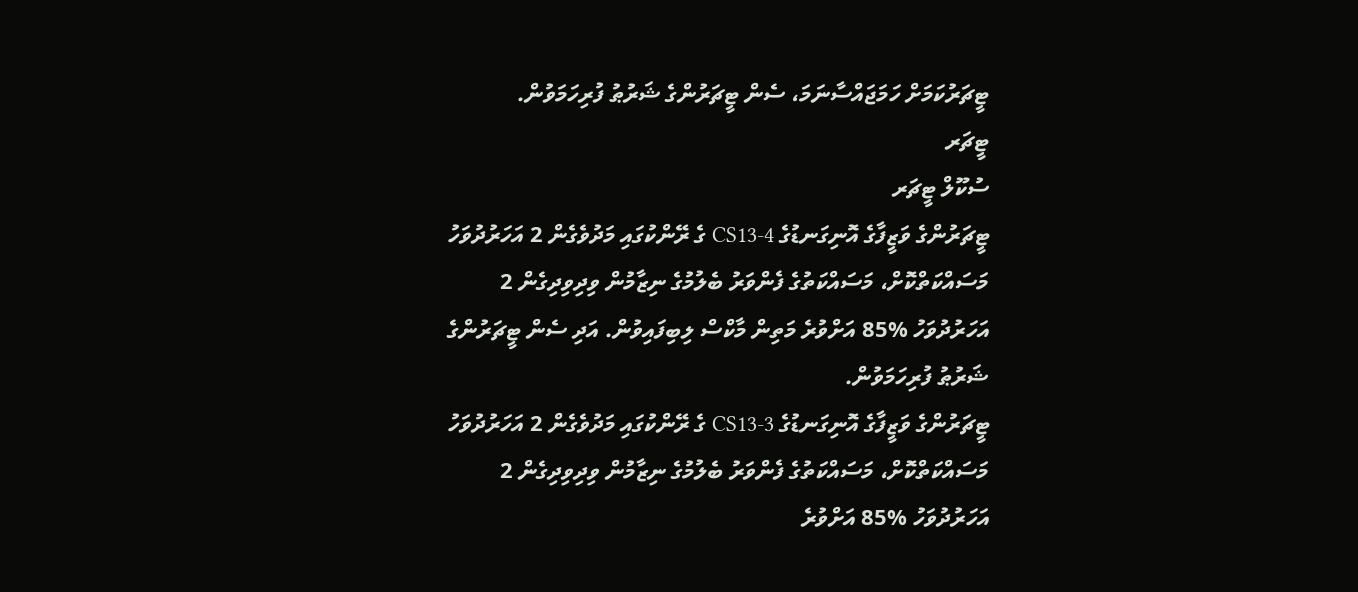ޓީޗަރުކަމަށް ހަމަޖައްސާނަމަ، ސެން ޓީޗަރުންގެ ޝަރުޠު ފުރިހަމަވުން.
ޓީޗަރ
ސުކޫލް ޓީޗަރ
ޓީޗަރުންގެ ވަޒީފާގެ އޮނިގަނޑުގެ CS13-4 ގެ ރޭންކުގައި މަދުވެގެން 2 އަހަރުދުވަހު މަސައްކަތްކޮށް، މަސައްކަތުގެ ފެންވަރު ބެލުމުގެ ނިޒާމުން ވިދިވިދިގެން 2 އަހަރުދުވަހު %85 އަށްވުރެ މަތިން މާކްސް ލިބިފައިވުން. އަދި ސެން ޓީޗަރުންގެ ޝަރުޠު ފުރިހަމަވުން.
ޓީޗަރުންގެ ވަޒީފާގެ އޮނިގަނޑުގެ CS13-3 ގެ ރޭންކުގައި މަދުވެގެން 2 އަހަރުދުވަހު މަސައްކަތްކޮށް، މަސައްކަތުގެ ފެންވަރު ބެލުމުގެ ނިޒާމުން ވިދިވިދިގެން 2 އަހަރުދުވަހު %85 އަށްވުރެ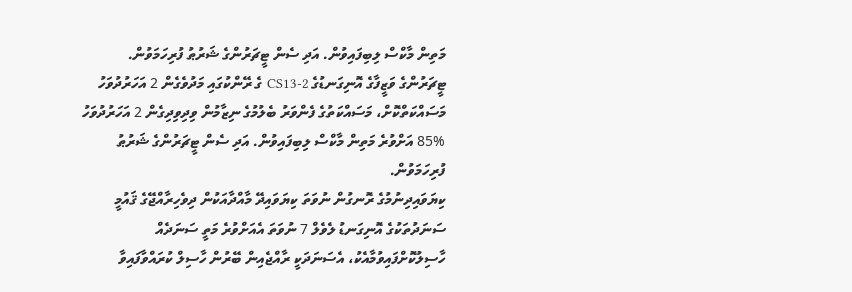މަތިން މާކްސް ލިބިފައިވުން. އަދި ސެން ޓީޗަރުންގެ ޝަރުޠު ފުރިހަމަވުން.
ޓީޗަރުންގެ ވަޒީފާގެ އޮނިގަނޑުގެ CS13-2 ގެ ރޭންކުގައި މަދުވެގެން 2 އަހަރުދުވަހު މަސައްކަތްކޮށް، މަސައްކަތުގެ ފެންވަރު ބެލުމުގެ ނިޒާމުން ވިދިވިދިގެން 2 އަހަރުދުވަހު %85 އަށްވުރެ މަތިން މާކްސް ލިބިފައިވުން. އަދި ސެން ޓީޗަރުންގެ ޝަރުޠު ފުރިހަމަވުން.
ކިޔަވައިދިނުމުގެ ރޮނގުން ނުވަތަ ކިޔަވައިދޭ މާއްދާއަކުން ދިވެހިރާއްޖޭގެ ޤައުމީ ސަނަދުތަކުގެ އޮނިގަނޑު ލެވެލް 7 ނުވަތަ އެއަށްވުރެ މަތީ ސަނަދެއް  ހާސިލުކޮށްފައިވުމާއެކު، އެސަނަދަކީ ރާއްޖެއިން ބޭރުން ހާސިލް ކުރައްވާފައިވާ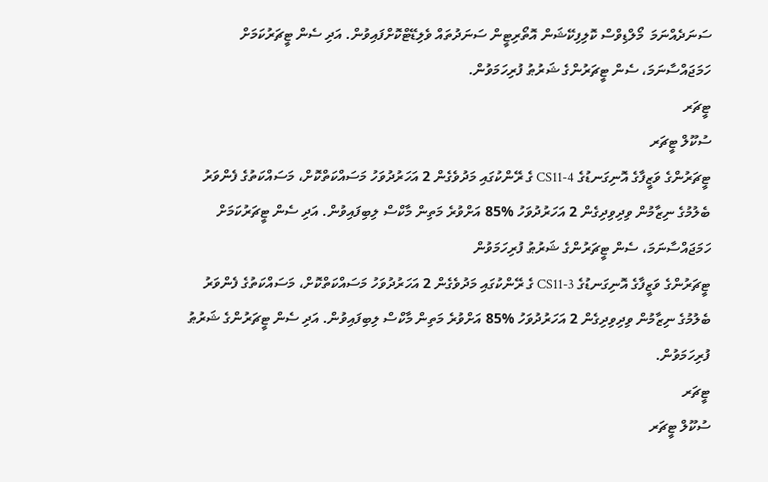ސަނަދެއްނަމަ  މޯލްޑިވްސް ކޮލިފިކޭޝަން އޮތޯރިޓީން ސަނަދުތައް ވެލިޑޭޓްކޮށްފައިވުން. އަދި ސެން ޓީޗަރުކަމަށް ހަމަޖައްސާނަމަ، ސެން ޓީޗަރުންގެ ޝަރުޠު ފުރިހަމަވުން.
ޓީޗަރ
ސުކޫލް ޓީޗަރ
ޓީޗަރުންގެ ވަޒީފާގެ އޮނިގަނޑުގެ CS11-4 ގެ ރޭންކުގައި މަދުވެގެން 2 އަހަރުދުވަހު މަސައްކަތްކޮށް، މަސައްކަތުގެ ފެންވަރު ބެލުމުގެ ނިޒާމުން ވިދިވިދިގެން 2 އަހަރުދުވަހު %85 އަށްވުރެ މަތިން މާކްސް ލިބިފައިވުން. އަދި ސެން ޓީޗަރުކަމަށް ހަމަޖައްސާނަމަ، ސެން ޓީޗަރުންގެ ޝަރުޠު ފުރިހަމަވުން
ޓީޗަރުންގެ ވަޒީފާގެ އޮނިގަނޑުގެ CS11-3 ގެ ރޭންކުގައި މަދުވެގެން 2 އަހަރުދުވަހު މަސައްކަތްކޮށް، މަސައްކަތުގެ ފެންވަރު ބެލުމުގެ ނިޒާމުން ވިދިވިދިގެން 2 އަހަރުދުވަހު %85 އަށްވުރެ މަތިން މާކްސް ލިބިފައިވުން. އަދި ސެން ޓީޗަރުންގެ ޝަރުޠު ފުރިހަމަވުން.
ޓީޗަރ
ސުކޫލް ޓީޗަރ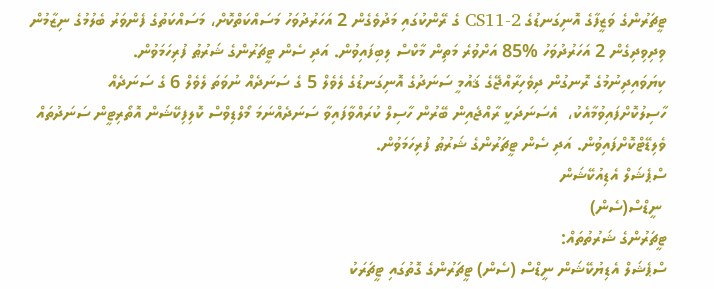ޓީޗަރުންގެ ވަޒީފާގެ އޮނިގަނޑުގެ 2-CS11 ގެ ރޭންކުގައި މަދުވެގެން 2 އަހަރުދުވަހު މަސައްކަތްކޮށް، މަސައްކަތުގެ ފެންވަރު ބެލުމުގެ ނިޒާމުން ވިދިވިދިގެން 2 އަހަރުދުވަހު %85 އަށްވުރެ މަތިން މާކްސް ލިބިފައިވުން. އަދި ސެން ޓީޗަރުންގެ ޝަރުޠު ފުރިހަމަވުން.
ކިޔަވައިދިނުމުގެ ރޮނގުން ދިވެހިރާއްޖޭގެ ޤައުމީ ސަނަދުގެ އޮނިގަނޑުގެ ލެވެލް 5 ގެ ސަނަދެއް ނުވަތަ ލެވެލް 6 ގެ ސަނަދެއް ހާސިލުކޮށްފައިވުމާއެކު،  އެސަނަދަކީ ރާއްޖެއިން ބޭރުން ހާސިލް ކުރައްވާފައިވާ ސަނަދެއްނަމަ މޯލްޑިވްސް ކޮލިފިކޭޝަން އޮތޯރިޓީން ސަނަދުތައް ވެލިޑޭޓްކޮށްފައިވުން. އަދި ސެން ޓީޗަރުންގެ ޝަރުޠު ފުރިހަމަވުން.
ސްޕެޝަލް އެޑިއުކޭޝަން
 ނީޑްސް(ސެން)
ޓީޗަރުންގެ ޝަރުތުތައް:
ސްޕެޝަލް އެޑިޔުކޭޝަން ނީޑްސް (ސެން) ޓީޗަރުންގެ ގޮތުގައި ޓީޗަރަކު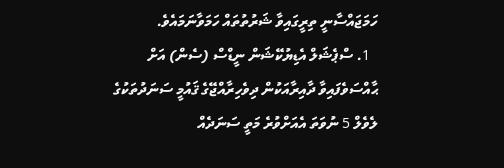ހަމަޖައްސާނީ ތިރީގައިވާ ޝަރުތުތައް ހަމަވާނަމައެވެ.
  1. ސްޕެޝަލް އެޑިޔުކޭޝަން ނީޑްސް (ސެން) އަށް ޙާއްސަވެފައިވާ ދާއިރާއަކުން ދިވެހިރާއްޖޭގެ ޤައުމީ ސަނަދުތަކުގެ ލެވެލް 5 ނުވަތަ އެއަށްވުރެ މަތީ ސަނަދެއް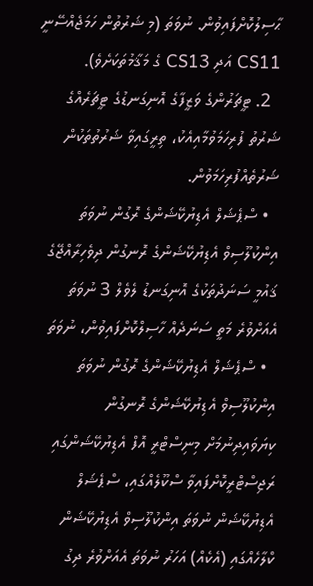ޙާސިލުކޮށްފައިވުން. ނުވަތަ (މި ޝަރުތުން ހަމަޖެއްސޭނީ CS11 އަދި CS13 ގެ މަޤާމުތަކަށެވެ).
  2. ޓީޗަރުންގެ ވަޒީފާގެ އޮނިގަނޑުގެ ޓީޗަރެއްގެ ޝަރުތު ފުރިހަމަވުމާއިއެކު، ތިރީގައިވާ ޝަރުތުތަކުން ޝަރުތެއްފުރިހަމަވުން.
  • ސްޕެޝަލް އެޑިޔުކޭޝަންގެ ރޮގުން ނުވަތަ އިންކުލޫސިވް އެޑިޔުކޭޝަންގެ ރޮނގުން ދިވެހިރާއްޖޭގެ ޤައުމީ ސަނަދުތަކުގެ އޮނިގަނޑު ލެވެލް 3 ނުވަތަ އެއަށްވުރެ މަތީ ސަނަދެއް ހާސިލްކޮށްފައިވުން، ނުވަތަ
  • ސްޕެޝަލް އެޑިޔުކޭޝަންގެ ރޮގުން ނުވަތަ އިންކުލޫސިވް އެޑިޔުކޭޝަންގެ ރޮނގުން ކިޔަވައިދިނުމަށް މިނިސްޓްރީ އޮފް އެޑިޔުކޭޝަންގައި ރަޖިސްޓްރީކޮށްފައިވާ ސްކޫލެއްގައި، ސްޕެޝަލް އެޑިޔުކޭޝަން ނުވަތަ އިންކުލޫސިވް އެޑިޔުކޭޝަން ކްލާހެއްގައި (އެކެއް) އަހަރު ނުވަތަ އެއަށްވުރެ ދިގު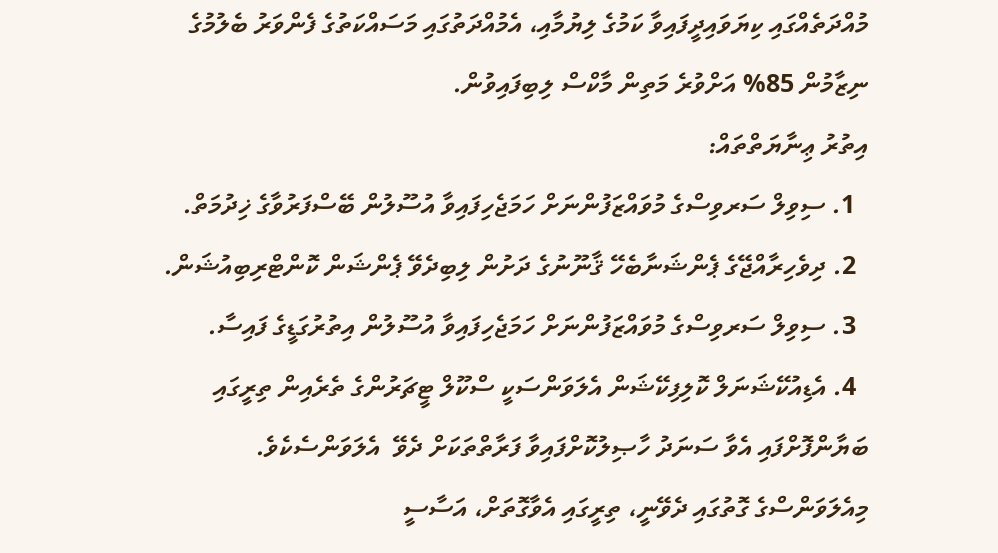މުއްދަތެއްގައި ކިޔަވައިދީފައިވާ ކަމުގެ ލިޔުމާއި، އެމުއްދަތުގައި މަސައްކަތުގެ ފެންވަރު ބެލުމުގެ ނިޒާމުން 85% އަށްވުރެ މަތިން މާކްސް ލިބިފައިވުން.
އިތުރު ޢިނާޔަތްތައް:
  1. ސިވިލް ސަރވިސްގެ މުވައްޒަފުންނަށް ހަމަޖެހިފައިވާ އުސޫލުން ބޭސްފަރުވާގެ ޚިދުމަތް.
  2. ދިވެހިރާއްޖޭގެ ޕެންޝަނާބެހޭ ޤާނޫނުގެ ދަށުން ލިބިދެވޭ ޕެންޝަން ކޮންޓްރިބިއުޝަން.
  3. ސިވިލް ސަރވިސްގެ މުވައްޒަފުންނަށް ހަމަޖެހިފައިވާ އުސޫލުން އިތުރުގަޑީގެ ފައިސާ.
  4. އެޑިއުކޭޝަނަލް ކޮލިފިކޭޝަން އެލަވަންސަކީ ސްކޫލް ޓީޗަރުންގެ ތެރެއިން ތިރީގައި ބަޔާންފޮށްފައި އެވާ ސަނަދު ހާޞިލުކޮށްފައިވާ ފަރާތްތަކަށް ދެވޭ  އެލަވަންސެކެވެ. މިއެލަވަންސްގެ ގޮތުގައި ދެވޭނީ، ތިރީގައި އެވާގޮތަށް، އަސާސީ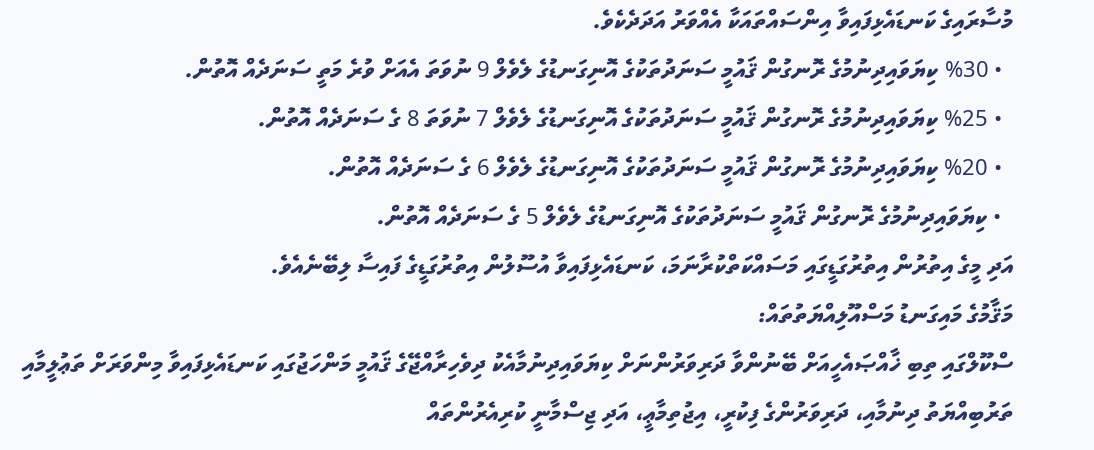މުސާރައިގެ ކަނޑައެޅިފައިވާ އިންސައްތައަކާ އެއްވަރު އަދަދެކެވެ.
  • %30 ކިޔަވައިދިނުމުގެ ރޮނގުން ޤައުމީ ސަނަދުތަކުގެ އޮނިގަނޑުގެ ލެވެލް 9 ނުވަތަ އެއަށް ވުރެ މަތީ ސަނަދެއް އޮތުން.
  • %25 ކިޔަވައިދިނުމުގެ ރޮނގުން ޤައުމީ ސަނަދުތަކުގެ އޮނިގަނޑުގެ ލެވެލް 7 ނުވަތަ 8 ގެ ސަނަދެއް އޮތުން.
  • %20 ކިޔަވައިދިނުމުގެ ރޮނގުން ޤައުމީ ސަނަދުތަކުގެ އޮނިގަނޑުގެ ލެވެލް 6 ގެ ސަނަދެއް އޮތުން.
  • ކިޔަވައިދިނުމުގެ ރޮނގުން ޤައުމީ ސަނަދުތަކުގެ އޮނިގަނޑުގެ ލެވެލް 5 ގެ ސަނަދެއް އޮތުން.
އަދި މީގެ އިތުރުން އިތުރުގަޑީގައި މަސައްކަތްކުރާނަމަ، ކަނޑައެޅިފައިވާ އުސޫލުން އިތުރުގަޑީގެ ފައިސާ ލިބޭނެއެވެ.
މަޤާމުގެ މައިގަނޑު މަސްއޫލިއްޔަތުތައް:
ސްކޫލްގައި ތިބި ޚާއްޞައެހީއަށް ބޭނުންވާ ދަރިވަރުންނަށް ކިޔަވައިދިނުމާއެކު ދިވެހިރާއްޖޭގެ ޤައުމީ މަންހަޖުގައި ކަނޑައެޅިފައިވާ މިންވަރަށް ތަޢުލީމާއި ތަރުބިއްޔަތު ދިނުމާއި، ދަރިވަރުންގެ ފިކުރީ، އިޖުތިމާޢީ، އަދި ޖިސްމާނީ ކުރިއެރުންތައް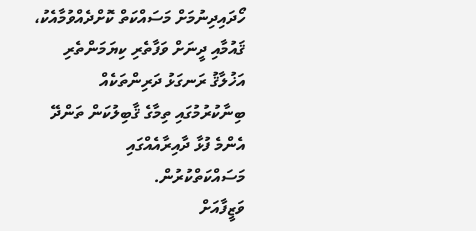ހޯދައިދިނުމަށް މަސައްކަތް ކޮށްދެއްވުމާއެކު، ޤައުމާއި ދީނަށް ވަފާތެރި ކިޔަމަންތެރި އަޚުލާޤު ރަނގަޅު ދަރިންތަކެއް ބިނާކުރުމުގައި ތިމާގެ ޤާބިލުކަން ތަންދޭ އެންމެ ފުޅާ ދާއިރާއެއްގައި މަސައްކަތްކުރުން.
ވަޒީފާއަށް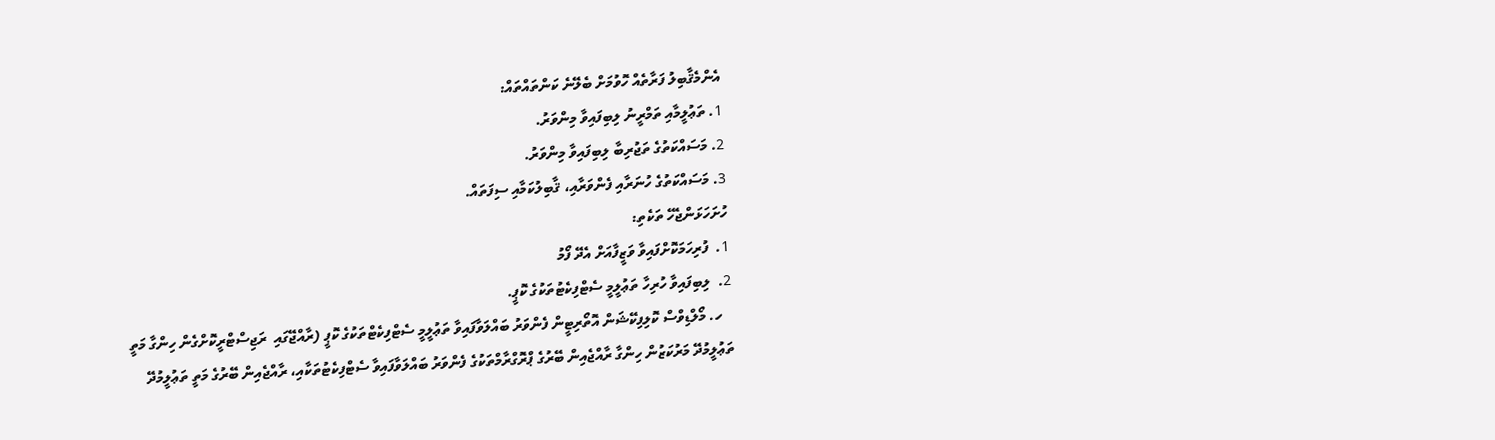އެންމެޤާބިލު ފަރާތެއް ހޮވުމަށް ބެލޭނެ ކަންތައްތައް:
1. ތަޢުލީމާއި ތަމްރީނު ލިބިފައިވާ މިންވަރު.
2. މަސައްކަތުގެ ތަޖުރިބާ ލިބިފައިވާ މިންވަރު.
3. މަސައްކަތުގެ ހުނަރާއި ފެންވަރާއި، ޤާބިލުކަމާއި ސިފަތައް.
ހުށަހަޅަންޖެހޭ ތަކެތި:
1.  ފުރިހަމަކޮށްފައިވާ ވަޒީފާއަށް އެދޭ ފޯމު
2.  ލިބިފައިވާ ހުރިހާ ތަޢުލީމީ ސެޓްފިކެޓުތަކުގެ ކޮޕީ.
   ހ. މޯލްޑިވްސް ކޮލިފިކޭޝަން އޮތޯރިޓީން ފެންވަރު ބައްލަވާފައިވާ ތަޢުލީމީ ސެޓްފިކެޓްތަކުގެ ކޮޕީ (ރާއްޖޭގައި  ރަޖިސްޓްރީކޮށްގެން ހިންގާ މަތީ ތަޢުލީމުދޭ މަރުކަޒުން ހިންގާ ރާއްޖެއިން ބޭރުގެ ޕްރޮގްރާމްތަކުގެ ފެންވަރު ބައްލަވާފައިވާ ސެޓްފިކެޓުތަކާއި، ރާއްޖެއިން ބޭރުގެ މަތީ ތަޢުލީމުދޭ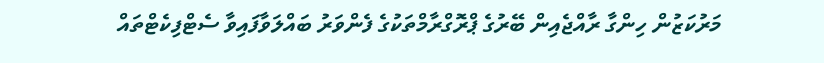މަރުކަޒުން ހިންގާ ރާއްޖެއިން ބޭރުގެ ޕްރޮގްރާމްތަކުގެ ފެންވަރު ބައްލަވާފައިވާ ސެޓްފިކެޓްތައް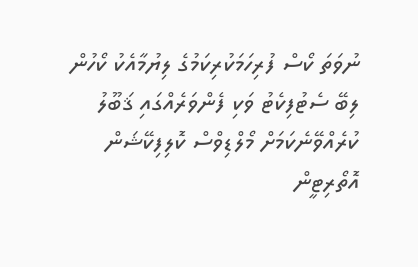ނުވަތަ ކޯސް ފުރިހަމަކުރިކަމުގެ ލިޔުމާއެކު ކޯހުން ލިބޭ ސެޓުފިކެޓު ވަކި ފެންވަރެއްގައި ޤަބޫލު ކުރެއްވޭނެކަމަށް މޯލްޑިވްސް ކޮލިފިކޭޝަން އޮތޯރިޓީން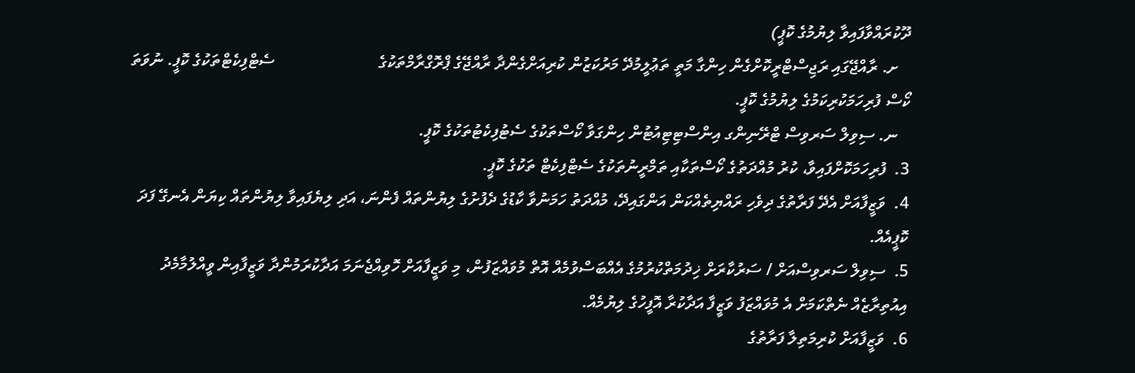ދޫކުރައްވާފައިވާ ލިޔުމުގެ ކޮޕީ)
   ށ. ރާއްޖޭގައި ރަޖިސްޓްރީކޮށްގެން ހިންގާ މަތީ ތަޢުލީމުދޭ މަރުކަޒުން ކުރިއަށްގެންދާ ރާއްޖޭގެ ޕްރޮގްރާމްތަކުގެ                         ސެޓްފިކެޓްތަކުގެ ކޮޕީ. ނުވަތަ ކޯސް ފުރިހަމަކުރިކަމުގެ ލިޔުމުގެ ކޮޕީ.
   ނ. ސިވިލް ސަރވިސް ޓްރޭނިންގ އިންސްޓިޓިއުޓުން ހިންގަވާ ކޯސްތަކުގެ ސެޓުފިކެޓުތަކުގެ ކޮޕީ.
3.  ފުރިހަމަކޮށްފައިވާ، ކުރު މުއްދަތުގެ ކޯސްތަކާއި ތަމްރީނުތަކުގެ ސެޓްފިކެޓް ތަކުގެ ކޮޕީ.
4.  ވަޒީފާއަށް އެދޭ ފަރާތުގެ ދިވެހި ރައްޔިތެއްކަން އަންގައިދޭ، މުއްދަތު ހަމަނުވާ ކާޑުގެ ދެފުށުގެ ލިޔުންތައް ފެންނަ، އަދި ލިޔެފައިވާ ލިޔުންތައް ކިޔަން އެނގޭ ފަދަ ކޮޕީއެއް.
5.  ސިވިލް ސަރވިސްއަށް / ސަރުކާރަށް ޚިދުމަތްކުރުމުގެ އެއްބަސްވުމެއް އޮތް މުވައްޒަފުން، މި ވަޒީފާއަށް ހޮވިއްޖެނަމަ އަދާކުރަމުންދާ ވަޒީފާއިން ވީއްލުމާމެދު އިއުތިރާޒެއް ނެތްކަމަށް އެ މުވައްޒަފު ވަޒީފާ އަދާކުރާ އޮފީހުގެ ލިޔުމެއް.
6.  ވަޒީފާއަށް ކުރިމަތިލާ ފަރާތުގެ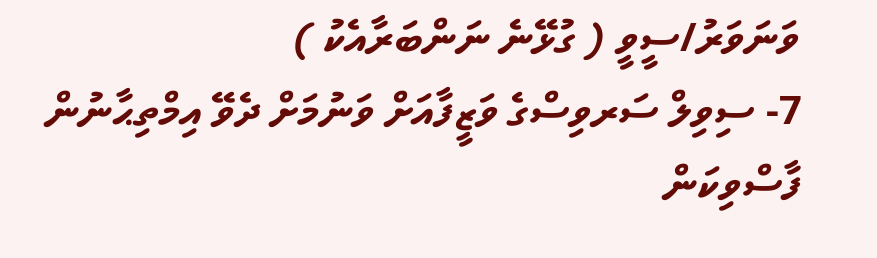ވަނަވަރު/ސީވީ ( ގުޅޭނެ ނަންބަރާއެކު )
7- ސިވިލް ސަރވިސްގެ ވަޒީފާއަށް ވަނުމަށް ދެވޭ އިމްތިޙާނުން ފާސްވިކަން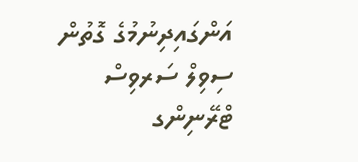އަންގައިދިނުމުގެ ގޮތުން ސިވިލް ސަރވިސް ޓްރޭނިންގ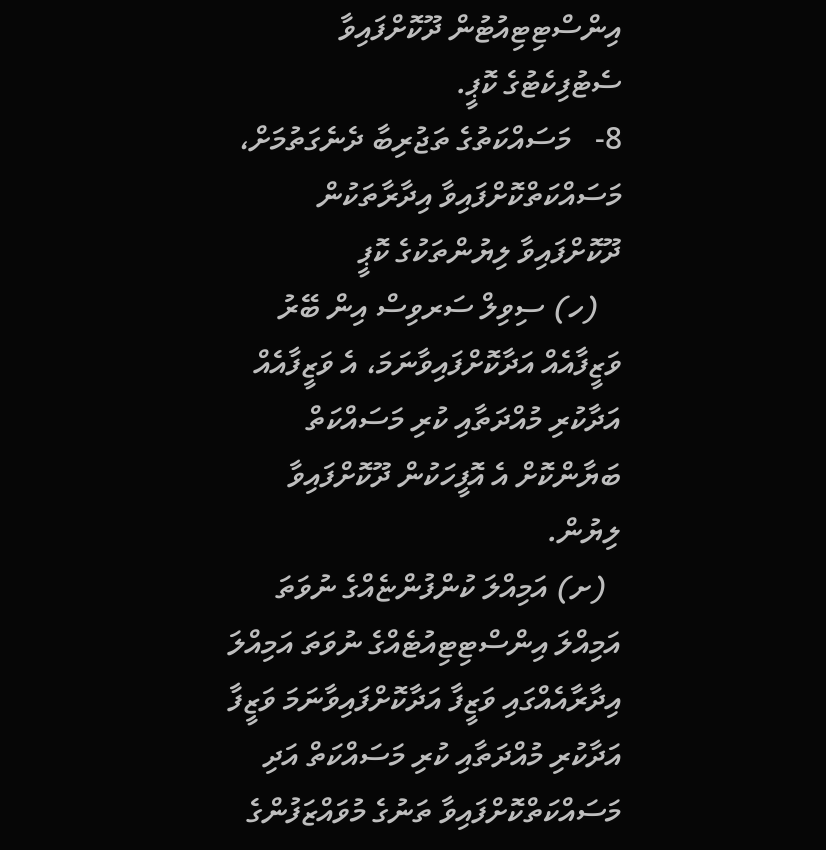އިންސްޓިޓިއުޓުން ދޫކޮށްފައިވާ ސެޓުފިކެޓުގެ ކޮޕީ.
8-   މަސައްކަތުގެ ތަޖުރިބާ ދެނެގަތުމަށް، މަސައްކަތްކޮށްފައިވާ އިދާރާތަކުން ދޫކޮށްފައިވާ ލިޔުންތަކުގެ ކޮޕީ
   (ހ) ސިވިލް ސަރވިސް އިން ބޭރު ވަޒީފާއެއް އަދާކޮށްފައިވާނަމަ، އެ ވަޒީފާއެއް އަދާކުރި މުއްދަތާއި ކުރި މަސައްކަތް ބަޔާންކޮށް އެ އޮފީހަކުން ދޫކޮށްފައިވާ ލިޔުން.
  (ށ) އަމިއްލަ ކުންފުންޏެއްގެ ނުވަތަ އަމިއްލަ އިންސްޓިޓިއުޓެއްގެ ނުވަތަ އަމިއްލަ އިދާރާއެއްގައި ވަޒީފާ އަދާކޮށްފައިވާނަމަ ވަޒީފާ އަދާކުރި މުއްދަތާއި ކުރި މަސައްކަތް އަދި މަސައްކަތްކޮށްފައިވާ ތަނުގެ މުވައްޒަފުންގެ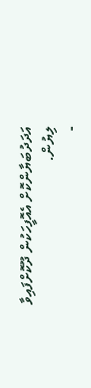އަދަދުބަޔާންކޮށް އެއޮފީހަކުން ދޫކޮށްފައިވާ ލިޔުން.
-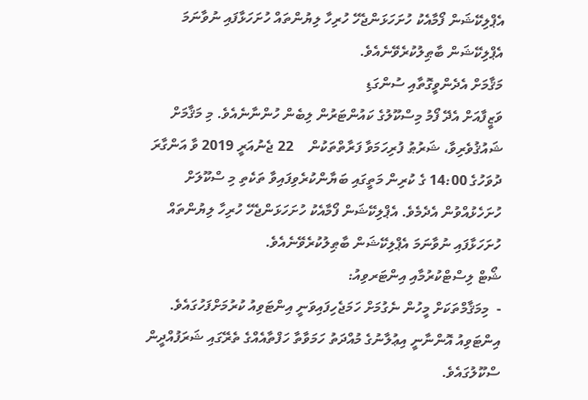އެޕްލިކޭޝަން ފޯމާއެކު ހުށަހަޅަންޖެހޭ ހުރިހާ ލިޔުންތައް ހުށަހަޅާފައި ނުވާނަމަ އެޕްލިކޭޝަން ބާޠިލުކުރެވޭނެއެވެ.
މަޤާމަށް އެދެންވީގޮތާއި ސުންގަޑި
ވަޒީފާއަށް އެދޭ ފޯމު މިސްކޫލުގެ ކައުންޓަރުން ލިބެން ހުންނާނެއެވެ. މި މަޤާމަށް ޝައުޤުވެރިވާ، ޝަރުޠު ފުރިހަމަވާ ފަރާތްތަކުން    22 ޖެނުއަރީ 2019 ވާ އަންގާރަ ދުވަހުގެ 14:00 ގެ ކުރިން މަތީގައި ބަޔާންކުރެވިފައިވާ ތަކެތި މި ސްކޫލަށް ހުށަހެޅުއްވުން އެދެމެވެ. އެޕްލިކޭޝަން ފޯމާއެކު ހުށަހަޅަންޖެހޭ ހުރިހާ ލިޔުންތައް ހުށަހަޅާފައި ނުވާނަމަ އެޕްލިކޭޝަން ބާޠިލުކުރެވޭނެއެވެ.
ޝޯޓް ލިސްޓްކުރުމާއި އިންޓަރވިއު:
-  މިމަޤާމްތަކަށް މީހުން ނެގުމަށް ހަމަޖެހިފައިވަނީ އިންޓަވިއު ކުރުމަށްފަހުގައެވެ. އިންޓަވިއު އޮންނާނީ އިޢުލާނުގެ މުއްދަތު ހަމަވާތާ ހަފްތާއެއްގެ ތެރޭގައި ޝަރަފުއްދީން ސްކޫލުގައެވެ.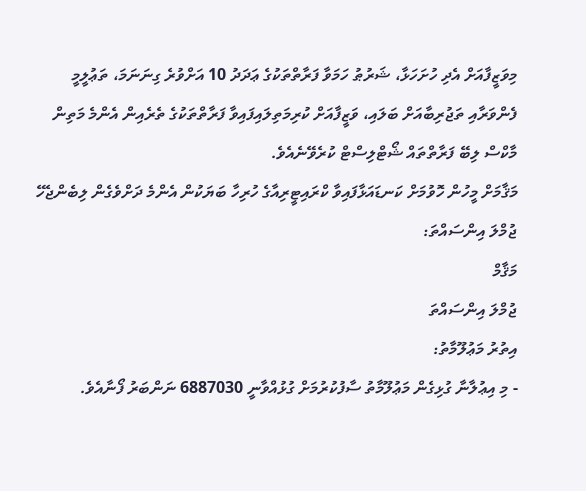މިވަޒީފާއަށް އެދި ހުށަހަޅާ، ޝަރުޠު ހަމަވާ ފަރާތްތަކުގެ ޢަދަދު 10 އަށްވުރެ ގިނަނަމަ، ތަޢުލީމީ ފެންވަރާއި ތަޖުރިބާއަށް ބަލައި، ވަޒީފާއަށް ކުރިމަތިލައިފައިވާ ފަރާތްތަކުގެ ތެރެއިން އެންމެ މަތިން މާކްސް ލިބޭ ފަރާތްތައް ޝޯޓްލިސްޓް ކުރެވޭނެއެވެ.
މަޤާމަށް މީހުން ހޮވުމަށް ކަނޑައަޅާފައިވާ ކްރައިޓީރިއާގެ ހުރިހާ ބަޔަކުން އެންމެ ދަށްވެގެން ލިބެންޖެހޭ ޖުމްލަ އިންސައްތަ:
މަޤާމް
ޖުމްލަ އިންސައްތަ
އިތުރު މަޢުލޫމާތު:
- މި އިޢުލާނާ ގުޅިގެން މަޢުލޫމާތު ސާފުކުރުމަށް ގުޅުއްވާނީ 6887030 ނަންބަރު ފޯނާއެވެ.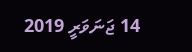14 ޖަނަވަރީ 2019